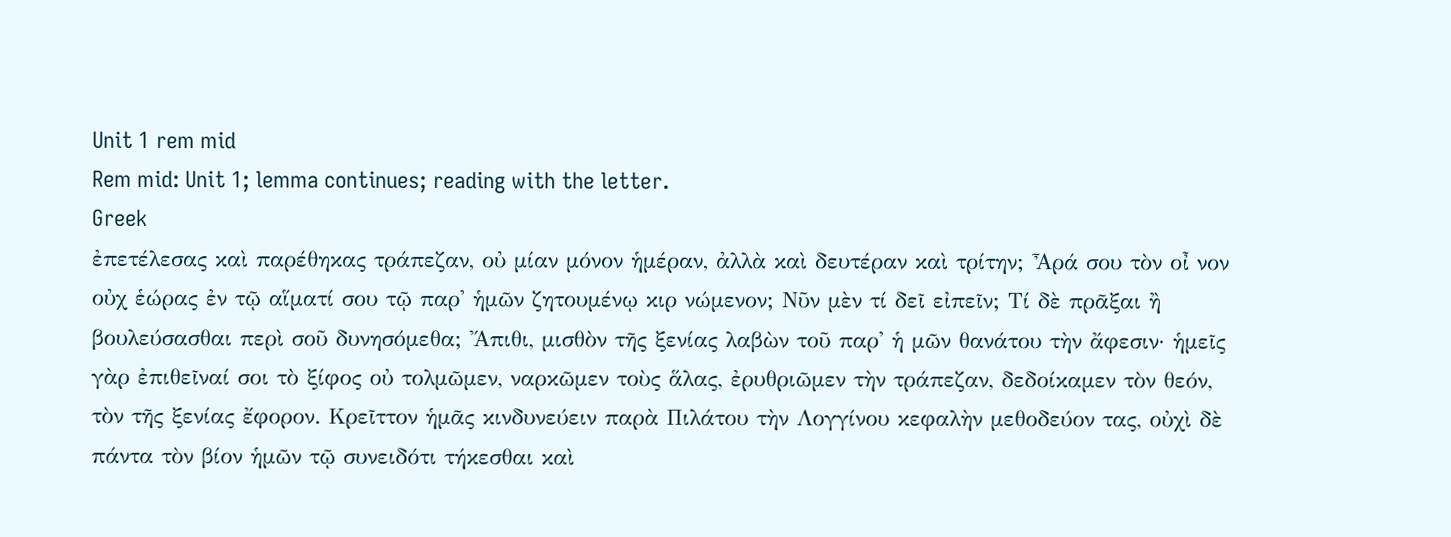Unit 1 rem mid
Rem mid: Unit 1; lemma continues; reading with the letter.
Greek
ἐπετέλεσας καὶ παρέθηκας τράπεζαν, οὐ μίαν μόνον ἡμέραν, ἀλλὰ καὶ δευτέραν καὶ τρίτην; Ἆρά σου τὸν οἶ νον οὐχ ἑώρας ἐν τῷ αἵματί σου τῷ παρ' ἡμῶν ζητουμένῳ κιρ νώμενον; Νῦν μὲν τί δεῖ εἰπεῖν; Τί δὲ πρᾶξαι ἢ βουλεύσασθαι περὶ σοῦ δυνησόμεθα; Ἄπιθι, μισθὸν τῆς ξενίας λαβὼν τοῦ παρ' ἡ μῶν θανάτου τὴν ἄφεσιν· ἡμεῖς γὰρ ἐπιθεῖναί σοι τὸ ξίφος οὐ τολμῶμεν, ναρκῶμεν τοὺς ἅλας, ἐρυθριῶμεν τὴν τράπεζαν, δεδοίκαμεν τὸν θεόν, τὸν τῆς ξενίας ἔφορον. Κρεῖττον ἡμᾶς κινδυνεύειν παρὰ Πιλάτου τὴν Λογγίνου κεφαλὴν μεθοδεύον τας, οὐχὶ δὲ πάντα τὸν βίον ἡμῶν τῷ συνειδότι τήκεσθαι καὶ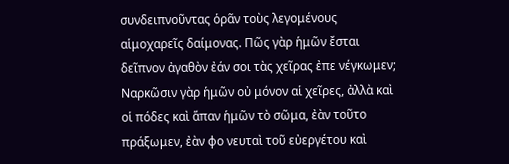συνδειπνοῦντας ὁρᾶν τοὺς λεγομένους αἱμοχαρεῖς δαίμονας. Πῶς γὰρ ἡμῶν ἔσται δεῖπνον ἀγαθὸν ἐάν σοι τὰς χεῖρας ἐπε νέγκωμεν; Ναρκῶσιν γὰρ ἡμῶν οὐ μόνον αἱ χεῖρες, ἀλλὰ καὶ οἱ πόδες καὶ ἅπαν ἡμῶν τὸ σῶμα, ἐὰν τοῦτο πράξωμεν, ἐὰν φο νευταὶ τοῦ εὐεργέτου καὶ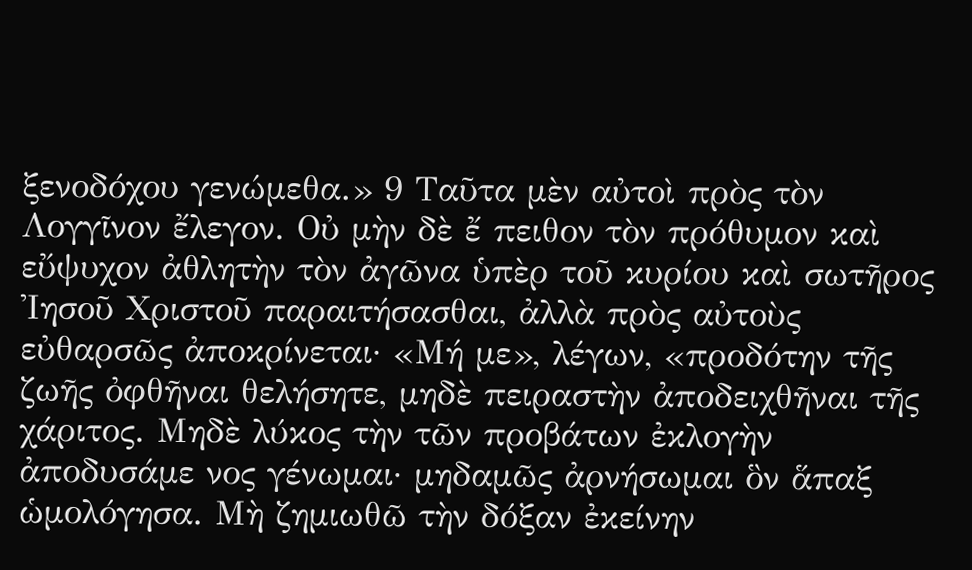ξενοδόχου γενώμεθα.» 9 Ταῦτα μὲν αὐτοὶ πρὸς τὸν Λογγῖνον ἔλεγον. Οὐ μὴν δὲ ἔ πειθον τὸν πρόθυμον καὶ εὔψυχον ἀθλητὴν τὸν ἀγῶνα ὑπὲρ τοῦ κυρίου καὶ σωτῆρος Ἰησοῦ Χριστοῦ παραιτήσασθαι, ἀλλὰ πρὸς αὐτοὺς εὐθαρσῶς ἀποκρίνεται· «Μή με», λέγων, «προδότην τῆς ζωῆς ὀφθῆναι θελήσητε, μηδὲ πειραστὴν ἀποδειχθῆναι τῆς χάριτος. Μηδὲ λύκος τὴν τῶν προβάτων ἐκλογὴν ἀποδυσάμε νος γένωμαι· μηδαμῶς ἀρνήσωμαι ὃν ἅπαξ ὡμολόγησα. Μὴ ζημιωθῶ τὴν δόξαν ἐκείνην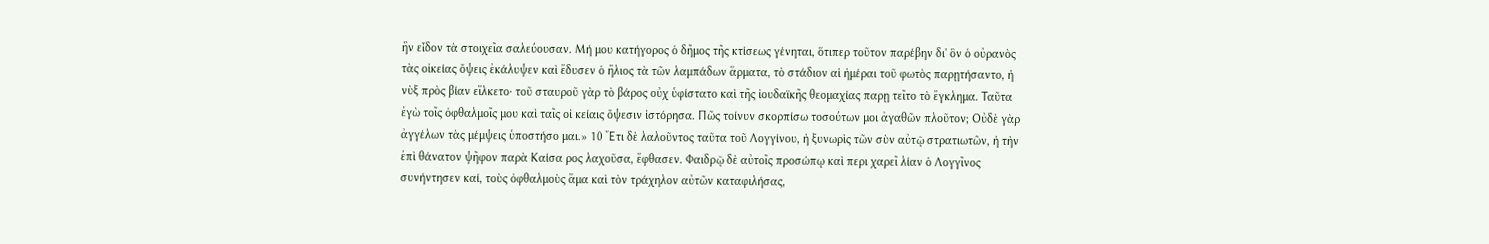ἣν εἶδον τὰ στοιχεῖα σαλεύουσαν. Μή μου κατήγορος ὁ δῆμος τῆς κτίσεως γένηται, ὅτιπερ τοῦτον παρέβην δι' ὃν ὁ οὐρανὸς τὰς οἰκείας ὄψεις ἐκάλυψεν καὶ ἔδυσεν ὁ ἥλιος τὰ τῶν λαμπάδων ἅρματα, τὸ στάδιον αἱ ἡμέραι τοῦ φωτὸς παρῃτήσαντο, ἡ νὺξ πρὸς βίαν εἵλκετο· τοῦ σταυροῦ γὰρ τὸ βάρος οὐχ ὑφίστατο καὶ τῆς ἰουδαϊκῆς θεομαχίας παρῃ τεῖτο τὸ ἔγκλημα. Ταῦτα ἐγὼ τοῖς ὀφθαλμοῖς μου καὶ ταῖς οἰ κείαις ὄψεσιν ἱστόρησα. Πῶς τοίνυν σκορπίσω τοσούτων μοι ἀγαθῶν πλοῦτον; Οὐδὲ γὰρ ἀγγέλων τὰς μέμψεις ὑποστήσο μαι.» 10 Ἔτι δὲ λαλοῦντος ταῦτα τοῦ Λογγίνου, ἡ ξυνωρὶς τῶν σὺν αὐτῷ στρατιωτῶν, ἡ τὴν ἐπὶ θάνατον ψῆφον παρὰ Καίσα ρος λαχοῦσα, ἔφθασεν. Φαιδρῷ δὲ αὐτοῖς προσώπῳ καὶ περι χαρεῖ λίαν ὁ Λογγῖνος συνήντησεν καί, τοὺς ὀφθαλμοὺς ἅμα καὶ τὸν τράχηλον αὐτῶν καταφιλήσας,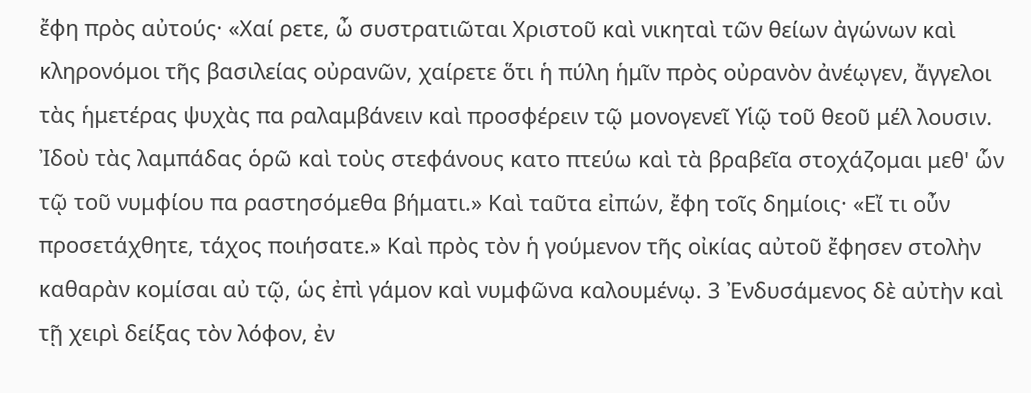ἔφη πρὸς αὐτούς· «Χαί ρετε, ὦ συστρατιῶται Χριστοῦ καὶ νικηταὶ τῶν θείων ἀγώνων καὶ κληρονόμοι τῆς βασιλείας οὐρανῶν, χαίρετε ὅτι ἡ πύλη ἡμῖν πρὸς οὐρανὸν ἀνέῳγεν, ἄγγελοι τὰς ἡμετέρας ψυχὰς πα ραλαμβάνειν καὶ προσφέρειν τῷ μονογενεῖ Υἱῷ τοῦ θεοῦ μέλ λουσιν. Ἰδοὺ τὰς λαμπάδας ὁρῶ καὶ τοὺς στεφάνους κατο πτεύω καὶ τὰ βραβεῖα στοχάζομαι μεθ' ὧν τῷ τοῦ νυμφίου πα ραστησόμεθα βήματι.» Καὶ ταῦτα εἰπών, ἔφη τοῖς δημίοις· «Εἴ τι οὖν προσετάχθητε, τάχος ποιήσατε.» Καὶ πρὸς τὸν ἡ γούμενον τῆς οἰκίας αὐτοῦ ἔφησεν στολὴν καθαρὰν κομίσαι αὐ τῷ, ὡς ἐπὶ γάμον καὶ νυμφῶνα καλουμένῳ. 3 Ἐνδυσάμενος δὲ αὐτὴν καὶ τῇ χειρὶ δείξας τὸν λόφον, ἐν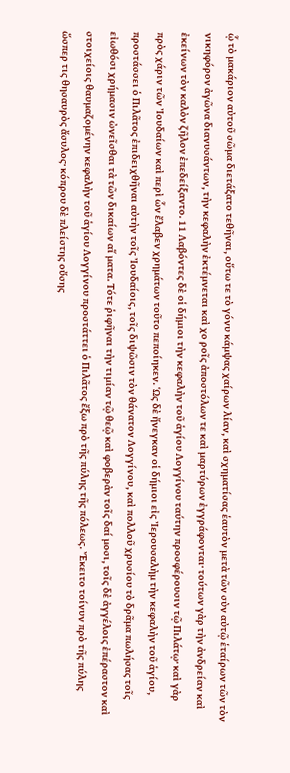ᾧ τὸ μακάριον αὐτοῦ σῶμα διετάξατο τεθῆναι, οὕτω τε τὸ γόνυ κάμψας χαίρων λίαν, καὶ σχηματίσας ἑαυτὸν μετὰ τῶν σὺν αὐτῷ ἑταίρων τῶν τὸν νικηφόρον ἀγῶνα διανυσάντων, τὴν κεφαλὴν ἐκτέμνεται καὶ χο ροῖς ἀποστόλων τε καὶ μαρτύρων ἐγγράφονται· τούτων γὰρ τὴν ἀνδρείαν καὶ ἐκείνων τὸν καλὸν ζῆλον ἐπεδείξαντο. 11 Λαβόντες δὲ οἱ δήμιοι τὴν κεφαλὴν τοῦ ἁγίου Λογγίνου ταύτην προσφέρουσιν τῷ Πιλάτῳ· καὶ γὰρ πρὸς χάριν τῶν Ἰουδαίων καὶ περὶ ὧν ἔλαβεν χρημάτων τοῦτο πεποίηκεν. Ὡς δὲ ἤνεγκαν οἱ δήμιοι εἰς Ἰερουσαλὴμ τὴν κεφαλὴν τοῦ ἁγίου, προστάσσει ὁ Πιλᾶτος ἐπιδειχθῆναι αὐτὴν τοῖς Ἰουδαίοις, τοῖς διψῶσιν τὸν θάνατον Λογγίνου, καὶ πολλοῦ χρυσίου τὸ δρᾶμα πωλήσας τοῖς εἰωθόσι χρήμασιν ὠνεῖσθαι τὰ τῶν δικαίων αἵ ματα. Τότε ῥιφῆναι τὴν τιμίαν τῷ θεῷ καὶ φοβερὰν τοῖς δαί μοσι, τοῖς δὲ ἀγγέλοις ἐπέραστον καὶ στοιχείοις θαυμαζομένην κεφαλὴν τοῦ ἁγίου Λογγίνου προστάττει ὁ Πιλᾶτος ἔξω πρὸ τῆς πύλης τῆς πόλεως. Ἔκειτο τοίνυν πρὸ τῆς πύλης ὥσπερ τις θησαυρὸς ἄσυλος· κόπρου δὲ πλείστης οὔσης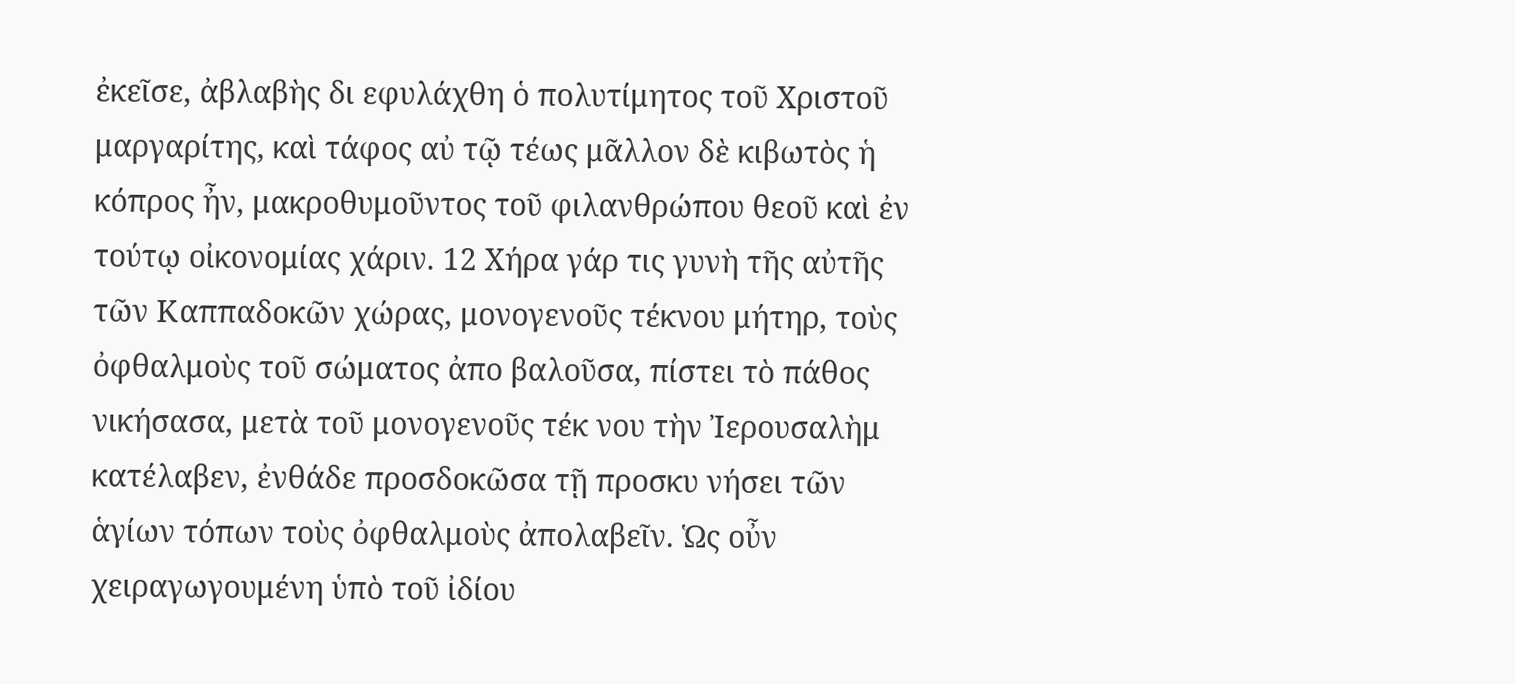ἐκεῖσε, ἀβλαβὴς δι εφυλάχθη ὁ πολυτίμητος τοῦ Χριστοῦ μαργαρίτης, καὶ τάφος αὐ τῷ τέως μᾶλλον δὲ κιβωτὸς ἡ κόπρος ἦν, μακροθυμοῦντος τοῦ φιλανθρώπου θεοῦ καὶ ἐν τούτῳ οἰκονομίας χάριν. 12 Χήρα γάρ τις γυνὴ τῆς αὐτῆς τῶν Καππαδοκῶν χώρας, μονογενοῦς τέκνου μήτηρ, τοὺς ὀφθαλμοὺς τοῦ σώματος ἀπο βαλοῦσα, πίστει τὸ πάθος νικήσασα, μετὰ τοῦ μονογενοῦς τέκ νου τὴν Ἰερουσαλὴμ κατέλαβεν, ἐνθάδε προσδοκῶσα τῇ προσκυ νήσει τῶν ἁγίων τόπων τοὺς ὀφθαλμοὺς ἀπολαβεῖν. Ὡς οὖν χειραγωγουμένη ὑπὸ τοῦ ἰδίου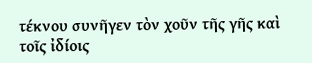τέκνου συνῆγεν τὸν χοῦν τῆς γῆς καὶ τοῖς ἰδίοις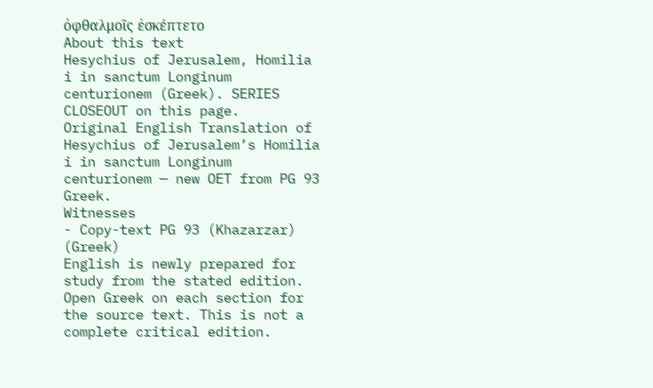ὀφθαλμοῖς ἐσκέπτετο
About this text
Hesychius of Jerusalem, Homilia i in sanctum Longinum centurionem (Greek). SERIES CLOSEOUT on this page.
Original English Translation of Hesychius of Jerusalem’s Homilia i in sanctum Longinum centurionem — new OET from PG 93 Greek.
Witnesses
- Copy-text PG 93 (Khazarzar) (Greek)
English is newly prepared for study from the stated edition. Open Greek on each section for the source text. This is not a complete critical edition.